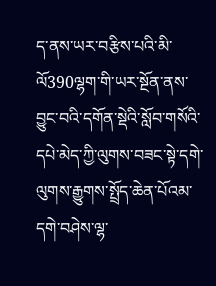ད་ནས་ཡར་བརྩིས་པའི་མི་ལོ390ལྷག་གི་ཡར་སྔོན་ནས་བྱུང་བའི་དགོན་སྡེའི་སློབ་གསོའི་དཔེ་མེད་ཀྱི་ལུགས་བཟང་སྟེ་དགེ་ལུགས་རྒྱུགས་སྤྲོད་ཆེན་པོའམ་དགེ་བཤེས་ལྷ་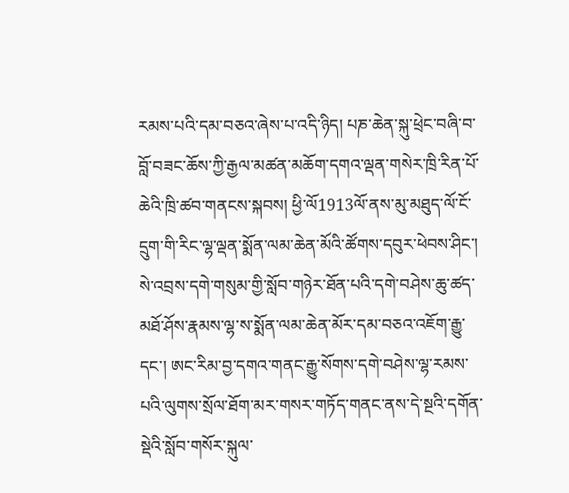རམས་པའི་དམ་བཅའ་ཞེས་པ་འདི་ཉིད། པཎ་ཆེན་སྐུ་ཕྲེང་བཞི་བ་བློ་བཟང་ཆོས་ཀྱི་རྒྱལ་མཚན་མཆོག་དགའ་ལྡན་གསེར་ཁྲི་རིན་པོ་ཆེའི་ཁྲི་ཚབ་གནངས་སྐབས། ཕྱི་ལོ1913ལོ་ནས་མུ་མཐུད་ལོ་ངོ་དྲུག་གི་རིང་ལྷ་ལྡན་སྨོན་ལམ་ཆེན་མོའི་ཚོགས་དབུར་ཕེབས་ཤིང་། སེ་འབྲས་དགེ་གསུམ་གྱི་སློབ་གཉེར་ཐོན་པའི་དགེ་བཤེས་ཆུ་ཚད་མཐོ་ཤོས་རྣམས་ལྷ་ས་སྨོན་ལམ་ཆེན་མོར་དམ་བཅའ་འཇོག་རྒྱུ་དང་། ཨང་རིམ་བྱ་དགའ་གནང་རྒྱུ་སོགས་དགེ་བཤེས་ལྷ་རམས་པའི་ལུགས་སྲོལ་ཐོག་མར་གསར་གཏོད་གནང་ནས་དེ་སྔའི་དགོན་སྡེའི་སློབ་གསོར་སྐུལ་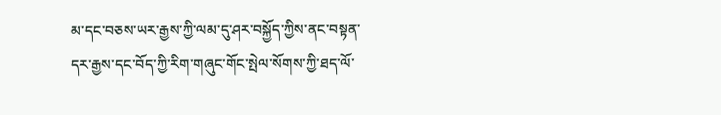མ་དང་བཅས་ཡར་རྒྱས་ཀྱི་ལམ་དུ་ཤར་བསྐྱོད་ཀྱིས་ནང་བསྟན་དར་རྒྱས་དང་བོད་ཀྱི་རིག་གཞུང་གོང་སྤེལ་སོགས་ཀྱི་ཐད་ལོ་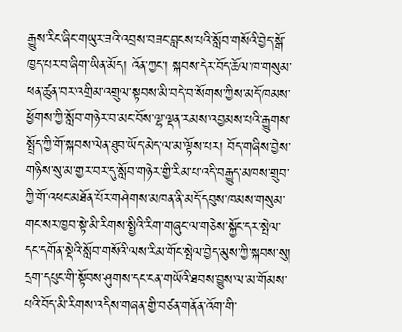རྒྱུས་རིང་ཞིང་གཡུར་ཟའི་འབྲས་བཟང་བླངས་པའི་སློབ་གསོའི་བྱེད་སྒོ་ཁྱད་པར་བ་ཞིག་ཡིན་མོད། འོན་ཀྱང་། སྐབས་དེར་བོད་ཆོལ་ཁ་གསུམ་ཕན་ཚུན་བར་འགྲིམ་འགྲུལ་སྟབས་མི་བདེ་བ་སོགས་ཀྱིས་མདོ་ཁམས་ཕྱོགས་ཀྱི་སློབ་གཉེར་བ་མང་བོས་ལྷ་ལྡན་རམས་འབྱམས་པའི་རྒྱུགས་སྤྲོད་ཀྱི་གོ་སྐབས་ལེན་ཐུབ་ཡོད་མེད་ལ་མ་ལྟོས་པར། བོད་གཞིས་བྱེས་གཉིས་སུ་མ་གྱར་བར་དུ་སློབ་གཉེར་གྱི་རིམ་པ་འདི་བརྒྱུད་མཁས་གྲུབ་ཀྱི་གོ་འཕང་མཐོན་པོར་གཤེགས་མཁན་ནི་མདོ་དབུས་ཁམས་གསུམ་གང་སར་ཁྱབ་སྟེ་མི་རིགས་སྤྱིའི་རིག་གཞུང་ལ་གཅེས་སྐྱོང་དར་སྤེལ་དང་དགོན་སྡེའི་སློབ་གསོའི་ལས་རིམ་གོང་སྤེལ་བྱེད་མུས་ཀྱི་སྐབས་སུ། དྲག་དཔུང་གི་སྟོབས་ཤུགས་དང་ངན་གཡོའི་ཐབས་བྱུས་ལ་མ་གོམས་པའི་བོད་མི་རིགས་འདིས་གཞན་གྱི་བཙན་གནོན་འོག་གི་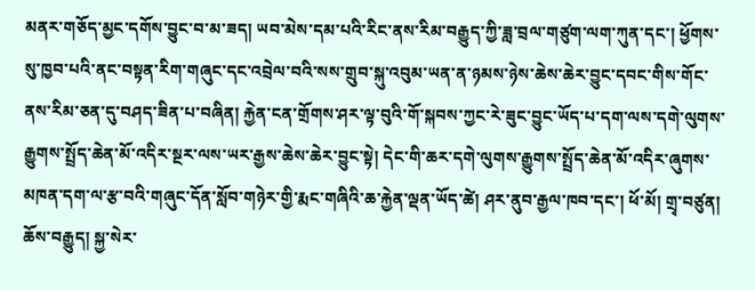མནར་གཅོད་མྱང་དགོས་བྱུང་བ་མ་ཟད། ཡབ་མེས་དམ་པའི་རིང་ནས་རིམ་བརྒྱུད་ཀྱི་ཟླ་བྲལ་གཙུག་ལག་ཀུན་དང་། ཕྱོགས་སུ་ཁྱབ་པའི་ནང་བསྟན་རིག་གཞུང་དང་འབྲེལ་བའི་སས་གྲུབ་སྐུ་འབུམ་ཡན་ན་ཉམས་ཉེས་ཆེས་ཆེར་བྱུང་དབང་གིས་གོང་ནས་རིམ་ཅན་དུ་བཤད་ཟིན་པ་བཞིན། རྐྱེན་ངན་གྲོགས་ཤར་ལྟ་བུའི་གོ་སྐབས་ཀྱང་རེ་ཟུང་བྱུང་ཡོད་པ་དག་ལས་དགེ་ལུགས་རྒྱུགས་སྤྲོད་ཆེན་མོ་འདིར་སྔར་ལས་ཡར་རྒྱས་ཆེས་ཆེར་བྱུང་སྟེ། དེང་གི་ཆར་དགེ་ལུགས་རྒྱུགས་སྤྲོད་ཆེན་མོ་འདིར་ཞུགས་མཁན་དག་ལ་རྩ་བའི་གཞུང་དོན་སློབ་གཉེར་གྱི་རྨང་གཞིའི་ཆ་རྐྱེན་ལྡན་ཡོད་ཚེ། ཤར་ནུབ་རྒྱལ་ཁབ་དང་། ཕོ་མོ། གྲྭ་བཙུན། ཆོས་བརྒྱུད། སྐྱ་སེར་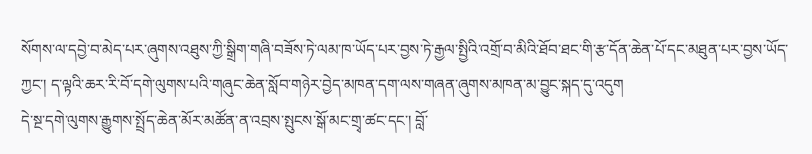སོགས་ལ་དབྱེ་བ་མེད་པར་ཞུགས་འཐུས་ཀྱི་སྒྲིག་གཞི་བཟོས་ཏེ་ལམ་ཁ་ཡོད་པར་བྱས་ཏེ་རྒྱལ་སྤྱིའི་འགྲོ་བ་མིའི་ཐོབ་ཐང་གི་རྩ་དོན་ཆེན་པོ་དང་མཐུན་པར་བྱས་ཡོད་ཀྱང་། ད་ལྟའི་ཆར་རི་བོ་དགེ་ལུགས་པའི་གཞུང་ཆེན་སློབ་གཉེར་བྱེད་མཁན་དག་ལས་གཞན་ཞུགས་མཁན་མ་བྱུང་སྐད་དུ་འདུག
དེ་སྔ་དགེ་ལུགས་རྒྱུགས་སྤྲོད་ཆེན་མོར་མཚོན་ན་འབྲས་སྤུངས་སྒོ་མང་གྲྭ་ཚང་དང་། བློ་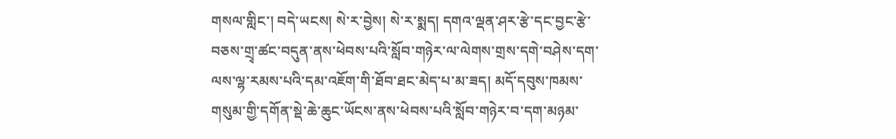གསལ་གླིང་། བདེ་ཡངས། སེ་ར་བྱེས། སེ་ར་སྨད། དགའ་ལྡན་ཤར་རྩེ་དང་བྱང་རྩེ་བཅས་གྲྭ་ཚང་བདུན་ནས་ཕེབས་པའི་སློབ་གཉེར་ལ་ལེགས་གྲས་དགེ་བཤེས་དག་ལས་ལྷ་རམས་པའི་དམ་འཇོག་གི་ཐོབ་ཐང་མེད་པ་མ་ཟད། མདོ་དབུས་ཁམས་གསུམ་གྱི་དགོན་སྡེ་ཆེ་ཆུང་ཡོངས་ནས་ཕེབས་པའི་སློབ་གཉེར་བ་དག་མཉམ་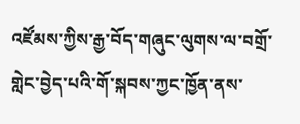འཛོམས་ཀྱིས་རྒྱ་བོད་གཞུང་ལུགས་ལ་བགྲོ་གླེང་བྱེད་པའི་གོ་སྐབས་ཀྱང་ཁྱོན་ནས་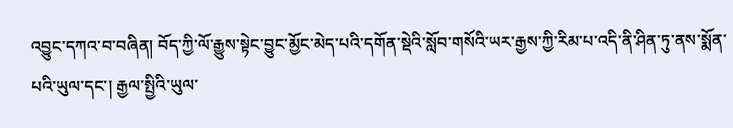འབྱུང་དཀའ་བ་བཞིན། བོད་ཀྱི་ལོ་རྒྱུས་སྟེང་བྱུང་མྱོང་མེད་པའི་དགོན་སྡེའི་སློབ་གསོའི་ཡར་རྒྱས་ཀྱི་རིམ་པ་འདི་ནི་ཤིན་ཏུ་ནས་སྨོན་པའི་ཡུལ་དང་། རྒྱལ་སྤྱིའི་ཡུལ་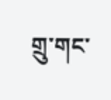གྲུ་གང་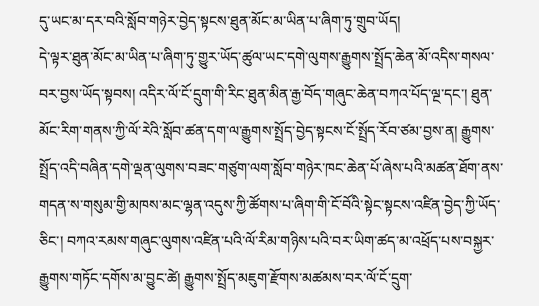དུ་ཡང་མ་དར་བའི་སློབ་གཉེར་བྱེད་སྟངས་ཐུན་མོང་མ་ཡིན་པ་ཞིག་ཏུ་གྲུབ་ཡོད།
དེ་ལྟར་ཐུན་མོང་མ་ཡིན་པ་ཞིག་ཏུ་གྱུར་ཡོད་ཚུལ་ཡང་དགེ་ལུགས་རྒྱུགས་སྤྲོད་ཆེན་མོ་འདིས་གསལ་བར་བྱས་ཡོད་སྟབས། འདིར་ལོ་ངོ་དྲུག་གི་རིང་ཐུན་མིན་རྒྱ་བོད་གཞུང་ཆེན་བཀའ་པོད་ལྔ་དང་། ཐུན་མོང་རིག་གནས་ཀྱི་ལོ་རེའི་སློབ་ཚན་དག་ལ་རྒྱུགས་སྤྲོད་བྱེད་སྟངས་ངོ་སྤྲོད་རོབ་ཙམ་བྱས་ན། རྒྱུགས་སྤྲོད་འདི་བཞིན་དགེ་ལྡན་ལུགས་བཟང་གཙུག་ལག་སློབ་གཉེར་ཁང་ཆེན་པོ་ཞེས་པའི་མཚན་ཐོག་ནས་གདན་ས་གསུམ་གྱི་མཁས་མང་ལྷན་འདུས་ཀྱི་ཚོགས་པ་ཞིག་གི་ངོ་བོའི་སྟེང་སྟངས་འཛིན་བྱེད་ཀྱི་ཡོད་ཅིང་། བཀའ་རམས་གཞུང་ལུགས་འཛིན་པའི་ལོ་རིམ་གཉིས་པའི་བར་ཡིག་ཚད་མ་འཕྲོད་པས་བསྐྱར་རྒྱུགས་གཏོང་དགོས་མ་བྱུང་ཚེ། རྒྱུགས་སྤྲོད་མཇུག་རྫོགས་མཚམས་བར་ལོ་ངོ་དྲུག་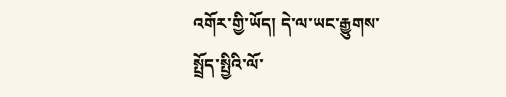འགོར་གྱི་ཡོད། དེ་ལ་ཡང་རྒྱུགས་སྤྲོད་སྤྱིའི་ལོ་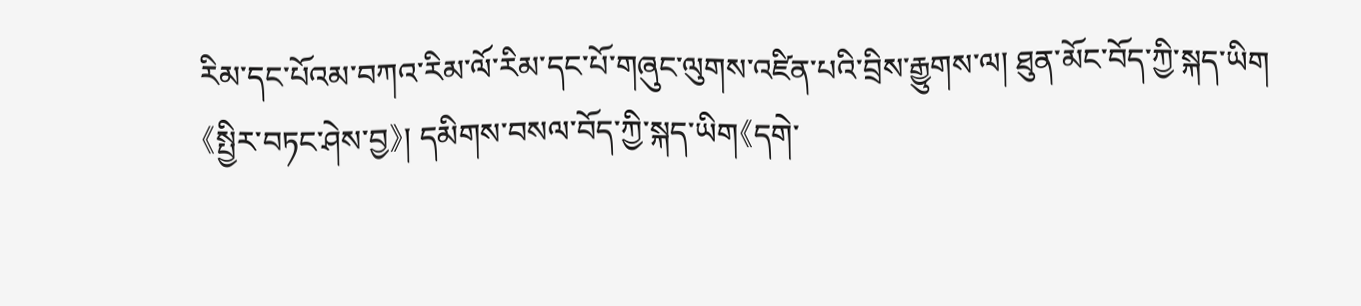རིམ་དང་པོའམ་བཀའ་རིམ་ལོ་རིམ་དང་པོ་གཞུང་ལུགས་འཛིན་པའི་བྲིས་རྒྱུགས་ལ། ཐུན་མོང་བོད་ཀྱི་སྐད་ཡིག《སྤྱིར་བཏང་ཤེས་བྱ》། དམིགས་བསལ་བོད་ཀྱི་སྐད་ཡིག《དགེ་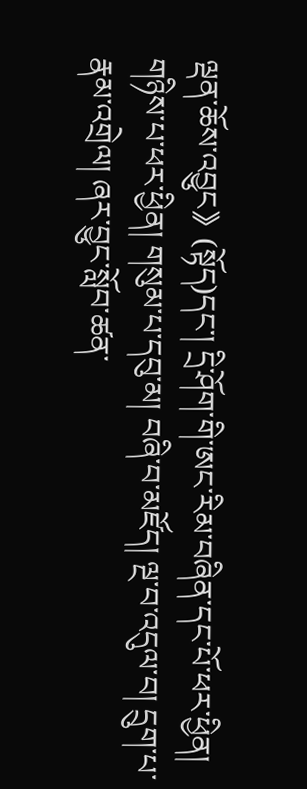ལྡན་ཆོས་འབྱུང》(སྟོད)དང་། དྲི་ཤོག་གི་ཨང་རིམ་བཞིན་དང་པོ་ཕར་ཕྱིན། གཉིས་པ་ཕར་ཕྱིན། གསུམ་པ་དབུ་མ། བཞི་བ་མཛོད། ལྔ་བ་འདུལ་བ། དྲུག་པ་རྣམ་འགྲེལ། ཞར་བྱུང་སློབ་ཚན་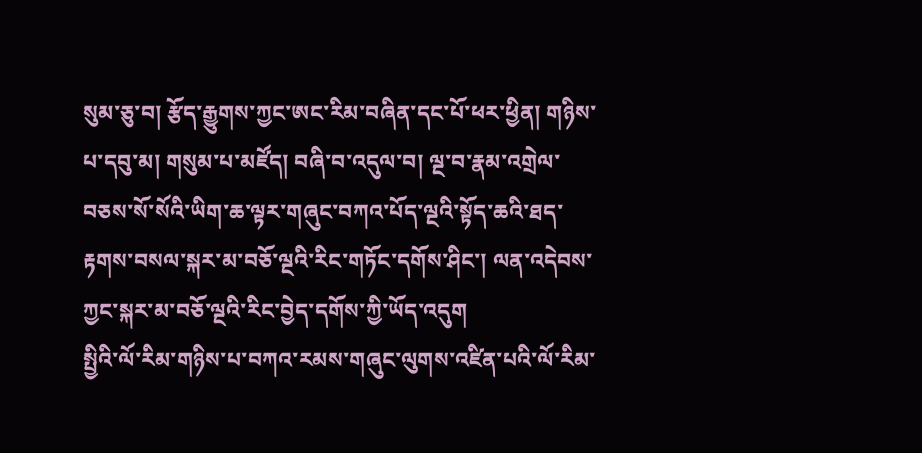སུམ་ཅུ་བ། རྩོད་རྒྱུགས་ཀྱང་ཨང་རིམ་བཞིན་དང་པོ་ཕར་ཕྱིན། གཉིས་པ་དབུ་མ། གསུམ་པ་མཛོད། བཞི་བ་འདུལ་བ། ལྔ་བ་རྣམ་འགྲེལ་བཅས་སོ་སོའི་ཡིག་ཆ་ལྟར་གཞུང་བཀའ་པོད་ལྔའི་སྟོད་ཆའི་ཐད་རྟགས་བསལ་སྐར་མ་བཅོ་ལྔའི་རིང་གཏོང་དགོས་ཤིང་། ལན་འདེབས་ཀྱང་སྐར་མ་བཅོ་ལྔའི་རིང་བྱེད་དགོས་ཀྱི་ཡོད་འདུག
སྤྱིའི་ལོ་རིམ་གཉིས་པ་བཀའ་རམས་གཞུང་ལུགས་འཛིན་པའི་ལོ་རིམ་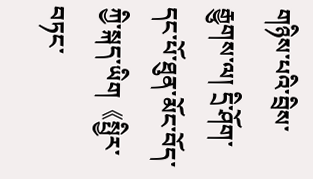གཉིས་པའི་བྲིས་རྒྱུགས་ལ། དྲི་ཤོག་དང་པོ་ཐུན་མོང་བོད་ཀྱི་སྐད་ཡིག《སྤྱིར་བཏང་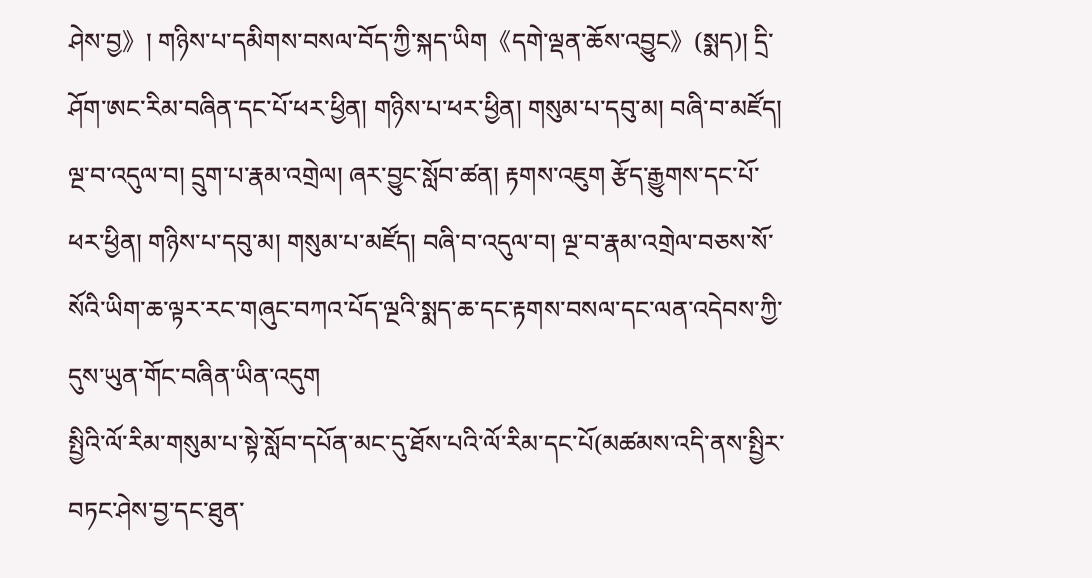ཤེས་བྱ》། གཉིས་པ་དམིགས་བསལ་བོད་ཀྱི་སྐད་ཡིག《དགེ་ལྡན་ཆོས་འབྱུང》(སྨད)། དྲི་ཤོག་ཨང་རིམ་བཞིན་དང་པོ་ཕར་ཕྱིན། གཉིས་པ་ཕར་ཕྱིན། གསུམ་པ་དབུ་མ། བཞི་བ་མཛོད། ལྔ་བ་འདུལ་བ། དྲུག་པ་རྣམ་འགྲེལ། ཞར་བྱུང་སློབ་ཚན། རྟགས་འཇུག རྩོད་རྒྱུགས་དང་པོ་ཕར་ཕྱིན། གཉིས་པ་དབུ་མ། གསུམ་པ་མཛོད། བཞི་བ་འདུལ་བ། ལྔ་བ་རྣམ་འགྲེལ་བཅས་སོ་སོའི་ཡིག་ཆ་ལྟར་རང་གཞུང་བཀའ་པོད་ལྔའི་སྨད་ཆ་དང་རྟགས་བསལ་དང་ལན་འདེབས་ཀྱི་དུས་ཡུན་གོང་བཞིན་ཡིན་འདུག
སྤྱིའི་ལོ་རིམ་གསུམ་པ་སྟེ་སློབ་དཔོན་མང་དུ་ཐོས་པའི་ལོ་རིམ་དང་པོ(མཚམས་འདི་ནས་སྤྱིར་བཏང་ཤེས་བྱ་དང་ཐུན་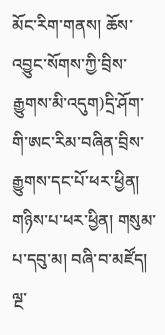མོང་རིག་གནས། ཆོས་འབྱུང་སོགས་ཀྱི་བྲིས་རྒྱུགས་མི་འདུག)དྲི་ཤོག་གི་ཨང་རིམ་བཞིན་བྲིས་རྒྱུགས་དང་པོ་ཕར་ཕྱིན། གཉིས་པ་ཕར་ཕྱིན། གསུམ་པ་དབུ་མ། བཞི་བ་མཛོད། ལྔ་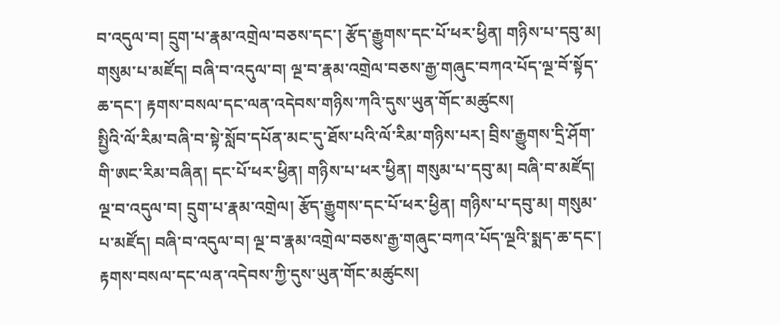བ་འདུལ་བ། དྲུག་པ་རྣམ་འགྲེལ་བཅས་དང་། རྩོད་རྒྱུགས་དང་པོ་ཕར་ཕྱིན། གཉིས་པ་དབུ་མ། གསུམ་པ་མཛོད། བཞི་བ་འདུལ་བ། ལྔ་བ་རྣམ་འགྲེལ་བཅས་རྒྱ་གཞུང་བཀའ་པོད་ལྔ་བོ་སྟོད་ཆ་དང་། རྟགས་བསལ་དང་ལན་འདེབས་གཉིས་ཀའི་དུས་ཡུན་གོང་མཚུངས།
སྤྱིའི་ལོ་རིམ་བཞི་བ་སྟེ་སློབ་དཔོན་མང་དུ་ཐོས་པའི་ལོ་རིམ་གཉིས་པར། བྲིས་རྒྱུགས་དྲི་ཤོག་གི་ཨང་རིམ་བཞིན། དང་པོ་ཕར་ཕྱིན། གཉིས་པ་ཕར་ཕྱིན། གསུམ་པ་དབུ་མ། བཞི་བ་མཛོད། ལྔ་བ་འདུལ་བ། དྲུག་པ་རྣམ་འགྲེལ། རྩོད་རྒྱུགས་དང་པོ་ཕར་ཕྱིན། གཉིས་པ་དབུ་མ། གསུམ་པ་མཛོད། བཞི་བ་འདུལ་བ། ལྔ་བ་རྣམ་འགྲེལ་བཅས་རྒྱ་གཞུང་བཀའ་པོད་ལྔའི་སྨད་ཆ་དང་། རྟགས་བསལ་དང་ལན་འདེབས་ཀྱི་དུས་ཡུན་གོང་མཚུངས།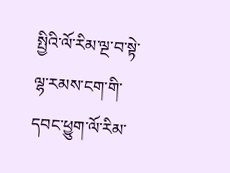སྤྱིའི་ལོ་རིམ་ལྔ་བ་སྟེ་ལྷ་རམས་ངག་གི་དབང་ཕྱུག་ལོ་རིམ་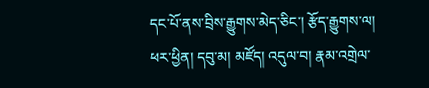དང་པོ་ནས་བྲིས་རྒྱུགས་མེད་ཅིང་། རྩོད་རྒྱུགས་ལ། ཕར་ཕྱིན། དབུ་མ། མཛོད། འདུལ་བ། རྣམ་འགྲེལ་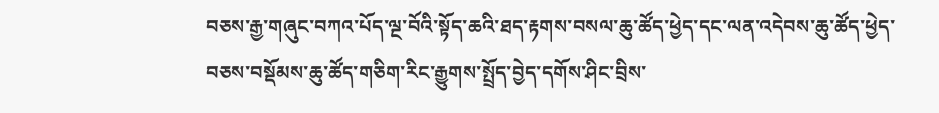བཅས་རྒྱ་གཞུང་བཀའ་པོད་ལྔ་བོའི་སྟོད་ཆའི་ཐད་རྟགས་བསལ་ཆུ་ཚོད་ཕྱེད་དང་ལན་འདེབས་ཆུ་ཚོད་ཕྱེད་བཅས་བསྡོམས་ཆུ་ཚོད་གཅིག་རིང་རྒྱུགས་སྤྲོད་བྱེད་དགོས་ཤིང་བྲིས་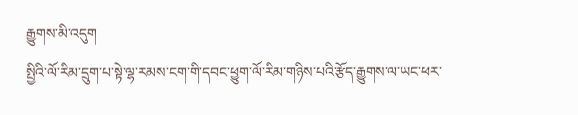རྒྱུགས་མི་འདུག
སྤྱིའི་ལོ་རིམ་དྲུག་པ་སྟེ་ལྷ་རམས་ངག་གི་དབང་ཕྱུག་ལོ་རིམ་གཉིས་པའི་རྩོད་རྒྱུགས་ལ་ཡང་ཕར་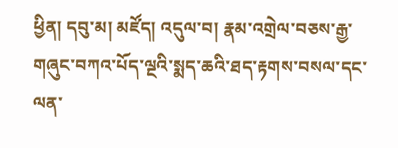ཕྱིན། དབུ་མ། མཛོད། འདུལ་བ། རྣམ་འགྲེལ་བཅས་རྒྱ་གཞུང་བཀའ་པོད་ལྔའི་སྨད་ཆའི་ཐད་རྟགས་བསལ་དང་ལན་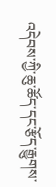འདེབས་ཀྱི་ཆུ་ཚོད་དང་རྩོད་རྒྱུགས་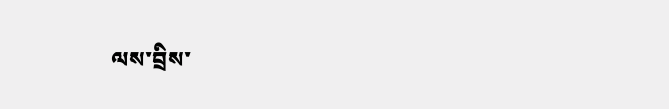ལས་བྲིས་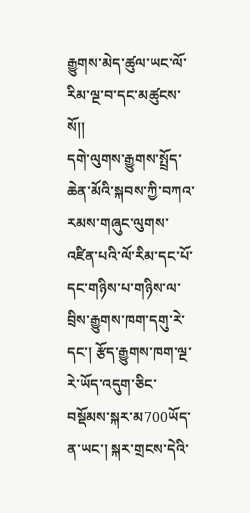རྒྱུགས་མེད་ཚུལ་ཡང་ལོ་རིམ་ལྔ་བ་དང་མཚུངས་སོ།།
དགེ་ལུགས་རྒྱུགས་སྤྲོད་ཆེན་མོའི་སྐབས་ཀྱི་བཀའ་རམས་གཞུང་ལུགས་འཛིན་པའི་ལོ་རིམ་དང་པོ་དང་གཉིས་པ་གཉིས་ལ་བྲིས་རྒྱུགས་ཁག་དགུ་རེ་དང་། རྩོད་རྒྱུགས་ཁག་ལྔ་རེ་ཡོད་འདུག་ཅིང་བསྡོམས་སྐར་མ700ཡོད་ན་ཡང་། སྐར་གྲངས་དེའི་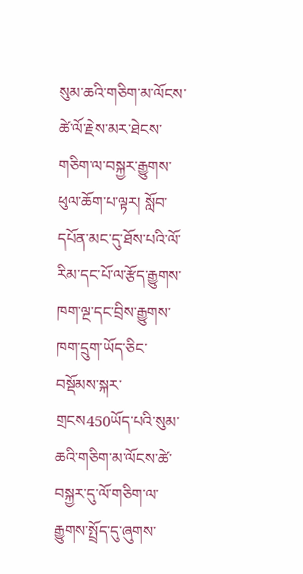སུམ་ཆའི་གཅིག་མ་ལོངས་ཚེ་ལོ་རྗེས་མར་ཐེངས་གཅིག་ལ་བསྐྱར་རྒྱུགས་ཕུལ་ཆོག་པ་ལྟར། སློབ་དཔོན་མང་དུ་ཐོས་པའི་ལོ་རིམ་དང་པོ་ལ་རྩོད་རྒྱུགས་ཁག་ལྔ་དང་བྲིས་རྒྱུགས་ཁག་དྲུག་ཡོད་ཅིང་བསྡོམས་སྐར་གྲངས450ཡོད་པའི་སུམ་ཆའི་གཅིག་མ་ལོངས་ཚེ་བསྐྱར་དུ་ལོ་གཅིག་ལ་རྒྱུགས་སྤྲོད་དུ་ཞུགས་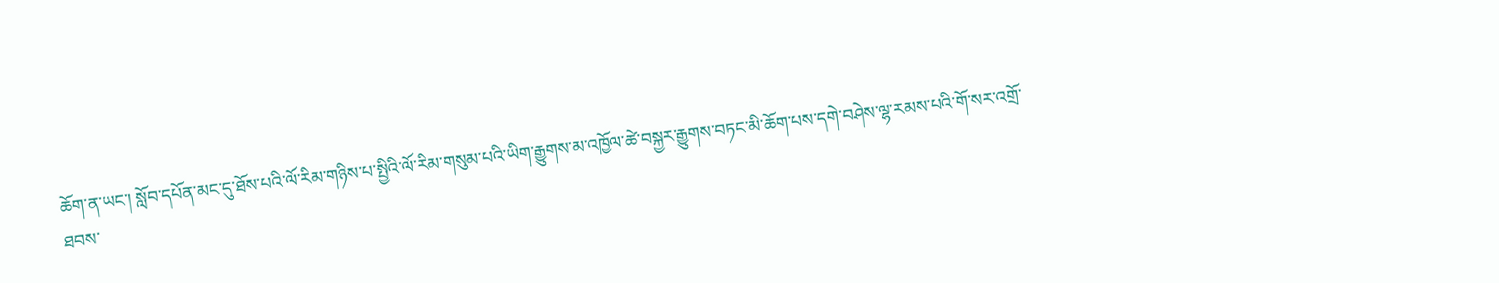ཆོག་ན་ཡང་། སློབ་དཔོན་མང་དུ་ཐོས་པའི་ལོ་རིམ་གཉིས་པ་སྤྱིའི་ལོ་རིམ་གསུམ་པའི་ཡིག་རྒྱུགས་མ་འཁྱོལ་ཚེ་བསྐྱར་རྒྱུགས་བཏང་མི་ཆོག་པས་དགེ་བཤེས་ལྷ་རམས་པའི་གོ་སར་འགྲོ་ཐབས་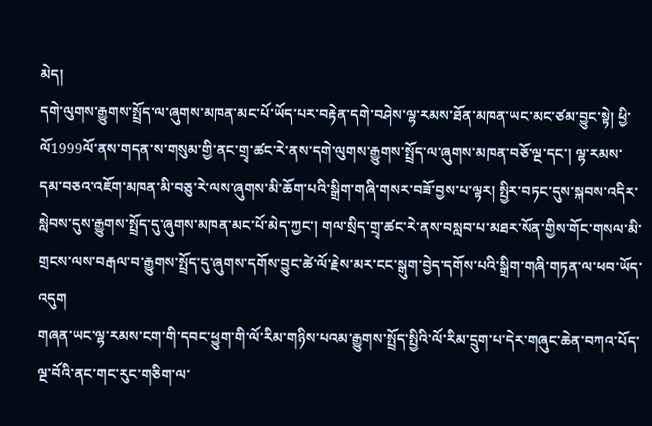མེད།
དགེ་ལུགས་རྒྱུགས་སྤྲོད་ལ་ཞུགས་མཁན་མང་པོ་ཡོད་པར་བརྟེན་དགེ་བཤེས་ལྷ་རམས་ཐོན་མཁན་ཡང་མང་ཙམ་བྱུང་སྟེ། ཕྱི་ལོ1999ལོ་ནས་གདན་ས་གསུམ་གྱི་ནང་གྲྭ་ཚང་རེ་ནས་དགེ་ལུགས་རྒྱུགས་སྤྲོད་ལ་ཞུགས་མཁན་བཅོ་ལྔ་དང་། ལྷ་རམས་དམ་བཅའ་འཇོག་མཁན་མི་བཅུ་རེ་ལས་ཞུགས་མི་ཆོག་པའི་སྒྲིག་གཞི་གསར་བཟོ་བྱས་པ་ལྟར། སྤྱིར་བཏང་དུས་སྐབས་འདིར་སླེབས་དུས་རྒྱུགས་སྤྲོད་དུ་ཞུགས་མཁན་མང་པོ་མེད་ཀྱང་། གལ་སྲིད་གྲྭ་ཚང་རེ་ནས་བསླབ་པ་མཐར་སོན་གྱིས་གོང་གསལ་མི་གྲངས་ལས་བརྒལ་བ་རྒྱུགས་སྤྲོད་དུ་ཞུགས་དགོས་བྱུང་ཚེ་ལོ་རྗེས་མར་ངང་སྒུག་བྱེད་དགོས་པའི་སྒྲིག་གཞི་གཏན་ལ་ཕབ་ཡོད་འདུག
གཞན་ཡང་ལྷ་རམས་ངག་གི་དབང་ཕྱུག་གི་ལོ་རིམ་གཉིས་པའམ་རྒྱུགས་སྤྲོད་སྤྱིའི་ལོ་རིམ་དྲུག་པ་དེར་གཞུང་ཆེན་བཀའ་པོད་ལྔ་བོའི་ནང་གང་རུང་གཅིག་ལ་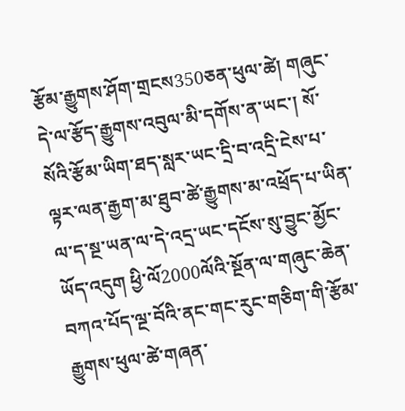རྩོམ་རྒྱུགས་ཤོག་གྲངས350ཅན་ཕུལ་ཚེ། གཞུང་དེ་ལ་རྩོད་རྒྱུགས་འབུལ་མི་དགོས་ན་ཡང་། སོ་སོའི་རྩོམ་ཡིག་ཐད་སླར་ཡང་དྲི་བ་འདྲི་ངེས་པ་ལྟར་ལན་རྒྱག་མ་ཐུབ་ཚེ་རྒྱུགས་མ་འཕྲོད་པ་ཡིན་ལ་ད་སྔ་ཡན་ལ་དེ་འདྲ་ཡང་དངོས་སུ་བྱུང་མྱོང་ཡོད་འདུག ཕྱི་ལོ2000ལོའི་སྔོན་ལ་གཞུང་ཆེན་བཀའ་པོད་ལྔ་བོའི་ནང་གང་རུང་གཅིག་གི་རྩོམ་རྒྱུགས་ཕུལ་ཚེ་གཞན་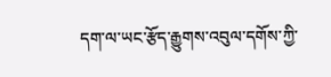དག་ལ་ཡང་རྩོད་རྒྱུགས་འབུལ་དགོས་ཀྱི་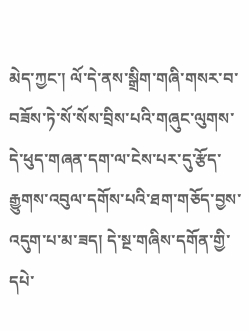མེད་ཀྱང་། ལོ་དེ་ནས་སྒྲིག་གཞི་གསར་བ་བཟོས་ཏེ་སོ་སོས་བྲིས་པའི་གཞུང་ལུགས་དེ་ཕུད་གཞན་དག་ལ་ངེས་པར་དུ་རྩོད་རྒྱུགས་འབུལ་དགོས་པའི་ཐག་གཅོད་བྱས་འདུག་པ་མ་ཟད། དེ་སྔ་གཞིས་དགོན་གྱི་དཔེ་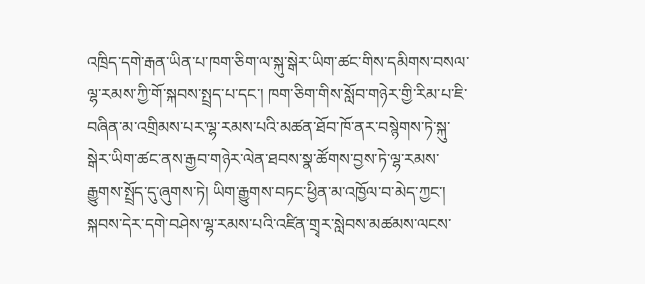འཁྲིད་དགེ་རྒན་ཡིན་པ་ཁག་ཅིག་ལ་སྐུ་སྒེར་ཡིག་ཚང་གིས་དམིགས་བསལ་ལྷ་རམས་ཀྱི་གོ་སྐབས་སྤྲད་པ་དང་། ཁག་ཅིག་གིས་སློབ་གཉེར་གྱི་རིམ་པ་ཇི་བཞིན་མ་འགྲིམས་པར་ལྷ་རམས་པའི་མཚན་ཐོབ་ཁོ་ནར་བསྙེགས་ཏེ་སྐུ་སྒེར་ཡིག་ཚང་ནས་རྒྱབ་གཉེར་ལེན་ཐབས་སྣ་ཚོགས་བྱས་ཏེ་ལྷ་རམས་རྒྱུགས་སྤྲོད་དུ་ཞུགས་ཏེ། ཡིག་རྒྱུགས་བཏང་ཕྱིན་མ་འཁྱོལ་བ་མེད་ཀྱང་། སྐབས་དེར་དགེ་བཤེས་ལྷ་རམས་པའི་འཛིན་གྲྭར་སླེབས་མཚམས་ལངས་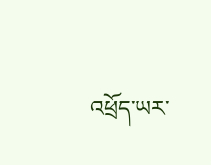འཕྲོད་ཡར་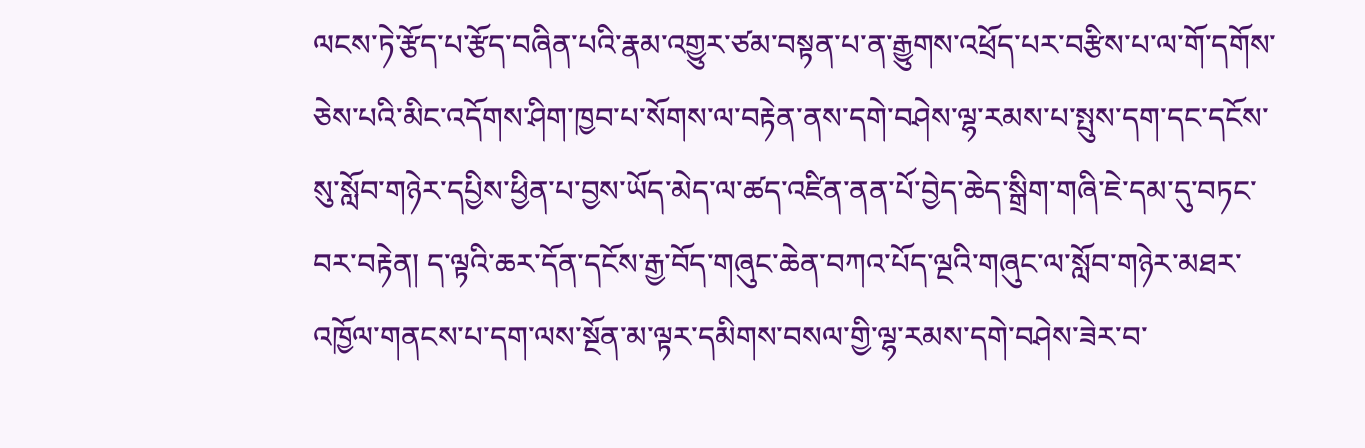ལངས་ཏེ་རྩོད་པ་རྩོད་བཞིན་པའི་རྣམ་འགྱུར་ཙམ་བསྟན་པ་ན་རྒྱུགས་འཕྲོད་པར་བརྩིས་པ་ལ་གོ་དགོས་ཅེས་པའི་མིང་འདོགས་ཤིག་ཁྱབ་པ་སོགས་ལ་བརྟེན་ནས་དགེ་བཤེས་ལྷ་རམས་པ་སྤུས་དག་དང་དངོས་སུ་སློབ་གཉེར་དཔྱིས་ཕྱིན་པ་བྱས་ཡོད་མེད་ལ་ཚད་འཛིན་ནན་པོ་བྱེད་ཆེད་སྒྲིག་གཞི་ཇེ་དམ་དུ་བཏང་བར་བརྟེན། ད་ལྟའི་ཆར་དོན་དངོས་རྒྱ་བོད་གཞུང་ཆེན་བཀའ་པོད་ལྔའི་གཞུང་ལ་སློབ་གཉེར་མཐར་འཁྱོལ་གནངས་པ་དག་ལས་སྔོན་མ་ལྟར་དམིགས་བསལ་གྱི་ལྷ་རམས་དགེ་བཤེས་ཟེར་བ་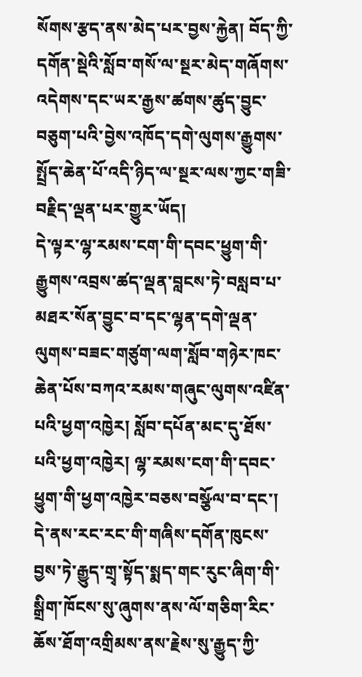སོགས་རྩད་ནས་མེད་པར་བྱས་རྐྱེན། བོད་ཀྱི་དགོན་སྡེའི་སློབ་གསོ་ལ་སྔར་མེད་གཞོགས་འདེགས་དང་ཡར་རྒྱས་ཚགས་ཚུད་བྱུང་བཅུག་པའི་བྱེས་འཁོད་དགེ་ལུགས་རྒྱུགས་སྤྲོད་ཆེན་པོ་འདི་ཉིད་ལ་སྔར་ལས་ཀྱང་གཟི་བརྗིད་ལྡན་པར་གྱུར་ཡོད།
དེ་ལྟར་ལྷ་རམས་ངག་གི་དབང་ཕྱུག་གི་རྒྱུགས་འབྲས་ཚད་ལྡན་བླངས་ཏེ་བསླབ་པ་མཐར་སོན་བྱུང་བ་དང་ལྷན་དགེ་ལྡན་ལུགས་བཟང་གཙུག་ལག་སློབ་གཉེར་ཁང་ཆེན་པོས་བཀའ་རམས་གཞུང་ལུགས་འཛིན་པའི་ཕྱག་འཁྱེར། སློབ་དཔོན་མང་དུ་ཐོས་པའི་ཕྱག་འཁྱེར། ལྷ་རམས་ངག་གི་དབང་ཕྱུག་གི་ཕྱག་འཁྱེར་བཅས་བསྩོལ་བ་དང་། དེ་ནས་རང་རང་གི་གཞིས་དགོན་ཁུངས་བྱས་ཏེ་རྒྱུད་གྲྭ་སྟོད་སྨད་གང་རུང་ཞིག་གི་སྒྲིག་ཁོངས་སུ་ཞུགས་ནས་ལོ་གཅིག་རིང་ཆོས་ཐོག་འགྲིམས་ནས་རྗེས་སུ་རྒྱུད་ཀྱི་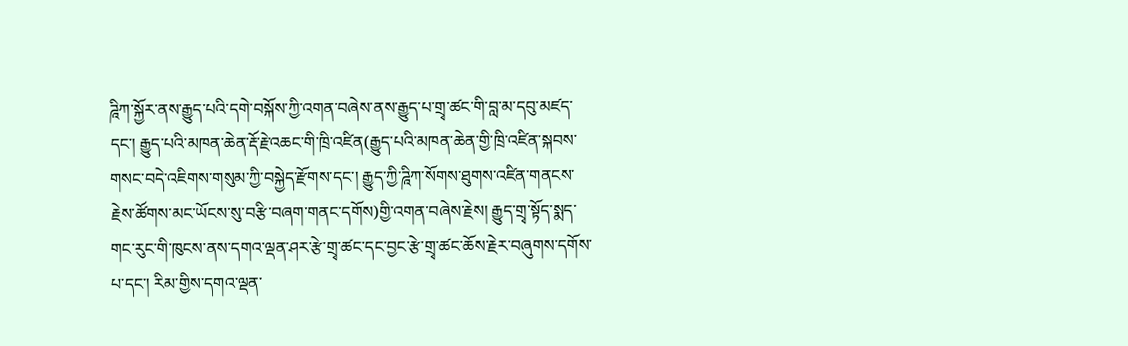ཌཱིཀ་སྐྱོར་ནས་རྒྱུད་པའི་དགེ་བསྐོས་ཀྱི་འགན་བཞེས་ནས་རྒྱུད་པ་གྲྭ་ཚང་གི་བླ་མ་དབུ་མཛད་དང་། རྒྱུད་པའི་མཁན་ཆེན་རྡོ་རྗེ་འཆང་གི་ཁྲི་འཛིན(རྒྱུད་པའི་མཁན་ཆེན་གྱི་ཁྲི་འཛིན་སྐབས་གསང་བདེ་འཇིགས་གསུམ་ཀྱི་བསྐྱེད་རྫོགས་དང་། རྒྱུད་ཀྱི་ཌཱིཀ་སོགས་ཐུགས་འཛིན་གནངས་རྗེས་ཚོགས་མང་ཡོངས་སུ་བརྩི་བཞག་གནང་དགོས)གྱི་འགན་བཞེས་རྗེས། རྒྱུད་གྲྭ་སྟོད་སྨད་གང་རུང་གི་ཁུངས་ནས་དགའ་ལྡན་ཤར་རྩེ་གྲྭ་ཚང་དང་བྱང་རྩེ་གྲྭ་ཚང་ཆོས་རྗེར་བཞུགས་དགོས་པ་དང་། རིམ་གྱིས་དགའ་ལྡན་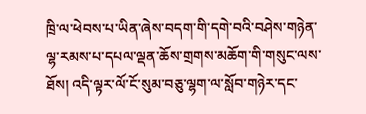ཁྲི་ལ་ཕེབས་པ་ཡིན་ཞེས་བདག་གི་དགེ་བའི་བཤེས་གཉེན་ལྷ་རམས་པ་དཔལ་ལྡན་ཆོས་གྲགས་མཆོག་གི་གསུང་ལས་ཐོས། འདི་ལྟར་ལོ་ངོ་སུམ་བཅུ་ལྷག་ལ་སློབ་གཉེར་དང་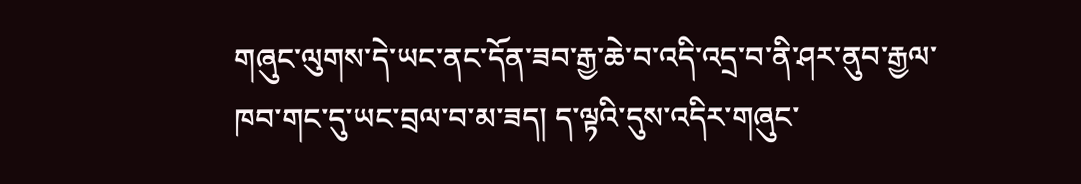གཞུང་ལུགས་དེ་ཡང་ནང་དོན་ཟབ་རྒྱ་ཆེ་བ་འདི་འདྲ་བ་ནི་ཤར་ནུབ་རྒྱལ་ཁབ་གང་དུ་ཡང་བྲལ་བ་མ་ཟད། ད་ལྟའི་དུས་འདིར་གཞུང་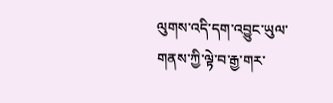ལུགས་འདི་དག་འབྱུང་ཡུལ་གནས་ཀྱི་ལྟེ་བ་རྒྱ་གར་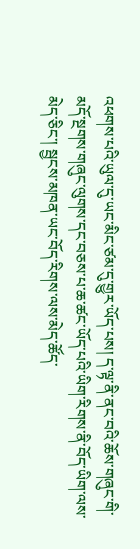འཕགས་པའི་ཡུལ་དུ་ཡང་མིང་ཙམ་དུ་གྱུར་ཡོད་པས། ད་ལྟ་ནི་ནང་བའི་ཆོས་གཞུང་གི་མདོ་སྔགས་གཞུང་ལུགས་དང་བཅས་པ་ཆ་ཚང་ཡོད་པའི་ཡིག་རིགས་ནི་བོད་ཡིག་ལས་མེད་ཅིང་། སྦྱངས་མཁན་ཡང་བོད་རིགས་ལས་མེད་ཚོད་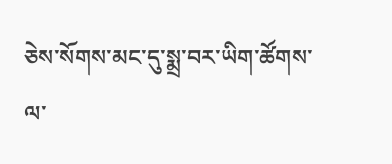ཅེས་སོགས་མང་དུ་སྨྲ་བར་ཡིག་ཚོགས་ལ་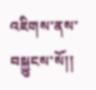འཇིགས་ནས་བསྐྱུངས་སོ།།